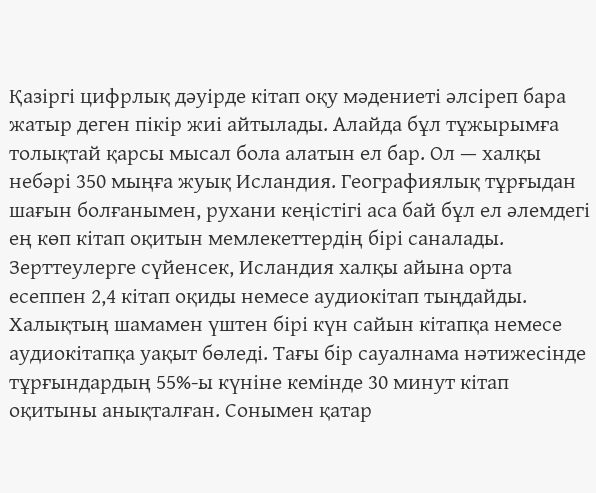Қазіргі цифрлық дәуірде кітап оқу мәдениеті әлсіреп бара жатыр деген пікір жиі айтылады. Алайда бұл тұжырымға толықтай қарсы мысал бола алатын ел бар. Ол — халқы небәрі 350 мыңға жуық Исландия. Географиялық тұрғыдан шағын болғанымен, рухани кеңістігі аса бай бұл ел әлемдегі ең көп кітап оқитын мемлекеттердің бірі саналады.
Зерттеулерге сүйенсек, Исландия халқы айына орта есеппен 2,4 кітап оқиды немесе аудиокітап тыңдайды. Халықтың шамамен үштен бірі күн сайын кітапқа немесе аудиокітапқа уақыт бөледі. Тағы бір сауалнама нәтижесінде тұрғындардың 55%-ы күніне кемінде 30 минут кітап оқитыны анықталған. Сонымен қатар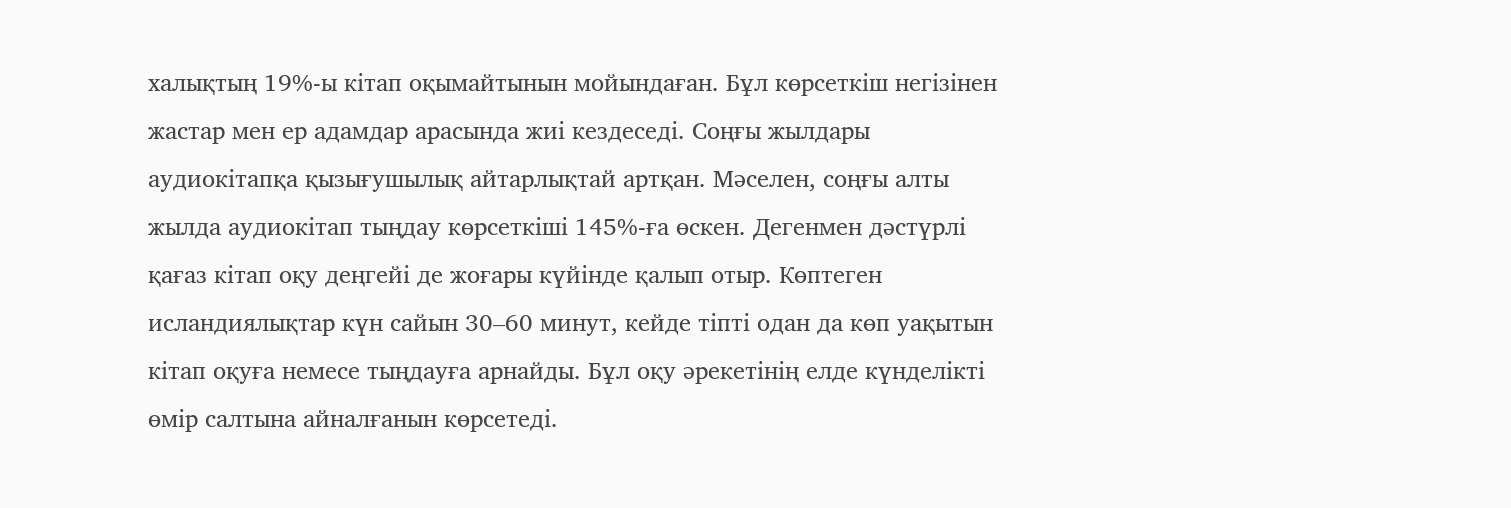халықтың 19%-ы кітап оқымайтынын мойындаған. Бұл көрсеткіш негізінен жастар мен ер адамдар арасында жиі кездеседі. Соңғы жылдары аудиокітапқа қызығушылық айтарлықтай артқан. Мәселен, соңғы алты жылда аудиокітап тыңдау көрсеткіші 145%-ға өскен. Дегенмен дәстүрлі қағаз кітап оқу деңгейі де жоғары күйінде қалып отыр. Көптеген исландиялықтар күн сайын 30–60 минут, кейде тіпті одан да көп уақытын кітап оқуға немесе тыңдауға арнайды. Бұл оқу әрекетінің елде күнделікті өмір салтына айналғанын көрсетеді.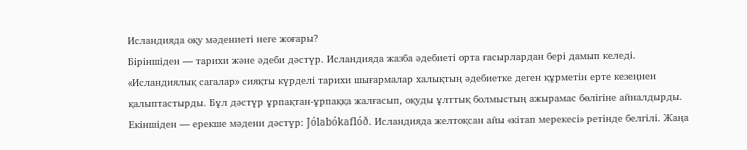Исландияда оқу мәдениеті неге жоғары?
Біріншіден — тарихи және әдеби дәстүр. Исландияда жазба әдебиеті орта ғасырлардан бері дамып келеді. «Исландиялық сагалар» сияқты күрделі тарихи шығармалар халықтың әдебиетке деген құрметін ерте кезеңнен қалыптастырды. Бұл дәстүр ұрпақтан-ұрпаққа жалғасып, оқуды ұлттық болмыстың ажырамас бөлігіне айналдырды.
Екіншіден — ерекше мәдени дәстүр: Jólabókaflóð. Исландияда желтоқсан айы «кітап мерекесі» ретінде белгілі. Жаңа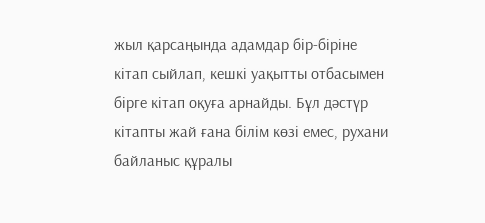жыл қарсаңында адамдар бір-біріне кітап сыйлап, кешкі уақытты отбасымен бірге кітап оқуға арнайды. Бұл дәстүр кітапты жай ғана білім көзі емес, рухани байланыс құралы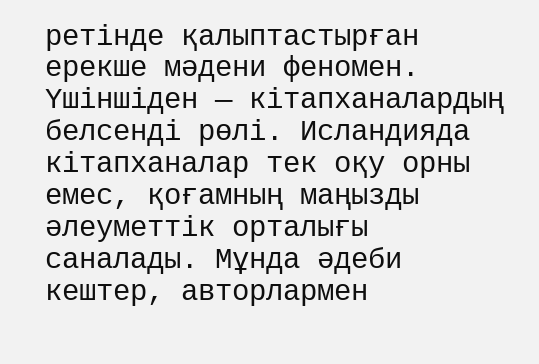ретінде қалыптастырған ерекше мәдени феномен.
Үшіншіден — кітапханалардың белсенді рөлі. Исландияда кітапханалар тек оқу орны емес, қоғамның маңызды әлеуметтік орталығы саналады. Мұнда әдеби кештер, авторлармен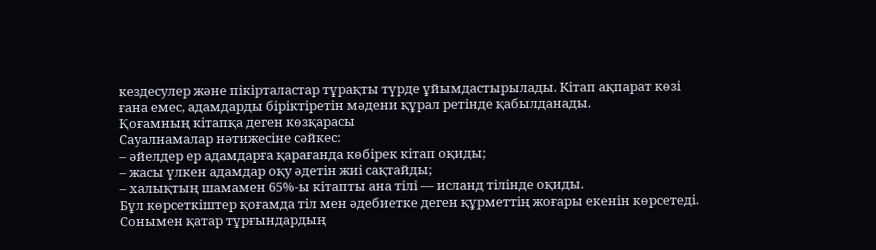кездесулер және пікірталастар тұрақты түрде ұйымдастырылады. Кітап ақпарат көзі ғана емес, адамдарды біріктіретін мәдени құрал ретінде қабылданады.
Қоғамның кітапқа деген көзқарасы
Сауалнамалар нәтижесіне сәйкес:
– әйелдер ер адамдарға қарағанда көбірек кітап оқиды;
– жасы үлкен адамдар оқу әдетін жиі сақтайды;
– халықтың шамамен 65%-ы кітапты ана тілі — исланд тілінде оқиды.
Бұл көрсеткіштер қоғамда тіл мен әдебиетке деген құрметтің жоғары екенін көрсетеді. Сонымен қатар тұрғындардың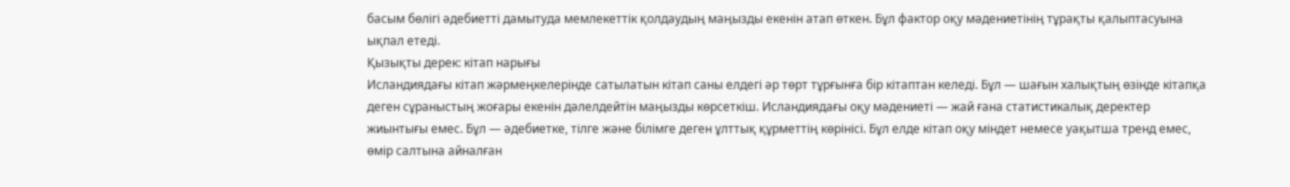басым бөлігі әдебиетті дамытуда мемлекеттік қолдаудың маңызды екенін атап өткен. Бұл фактор оқу мәдениетінің тұрақты қалыптасуына ықпал етеді.
Қызықты дерек: кітап нарығы
Исландиядағы кітап жәрмеңкелерінде сатылатын кітап саны елдегі әр төрт тұрғынға бір кітаптан келеді. Бұл — шағын халықтың өзінде кітапқа деген сұраныстың жоғары екенін дәлелдейтін маңызды көрсеткіш. Исландиядағы оқу мәдениеті — жай ғана статистикалық деректер жиынтығы емес. Бұл — әдебиетке, тілге және білімге деген ұлттық құрметтің көрінісі. Бұл елде кітап оқу міндет немесе уақытша тренд емес, өмір салтына айналған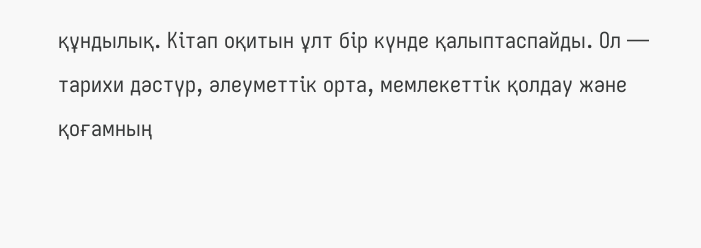құндылық. Кітап оқитын ұлт бір күнде қалыптаспайды. Ол — тарихи дәстүр, әлеуметтік орта, мемлекеттік қолдау және қоғамның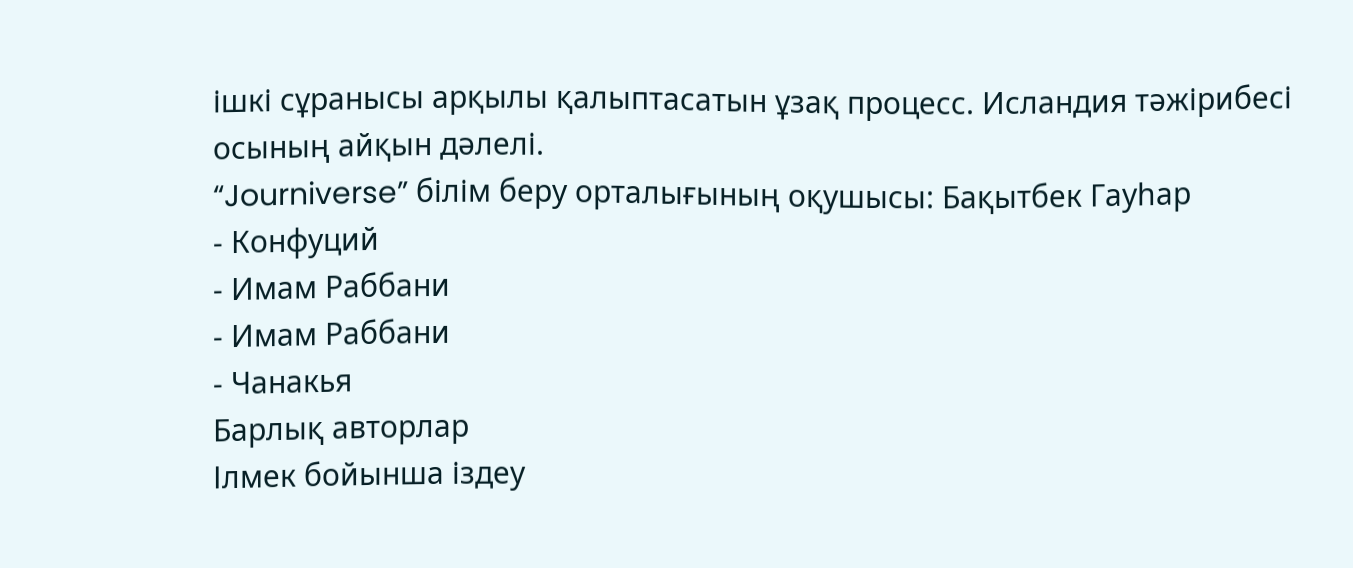ішкі сұранысы арқылы қалыптасатын ұзақ процесс. Исландия тәжірибесі осының айқын дәлелі.
“Journiverse” білім беру орталығының оқушысы: Бақытбек Гауһар
- Конфуций
- Имам Раббани
- Имам Раббани
- Чанакья
Барлық авторлар
Ілмек бойынша іздеу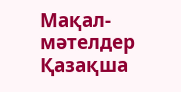Мақал-мәтелдер
Қазақша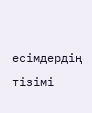есімдердің тізімі